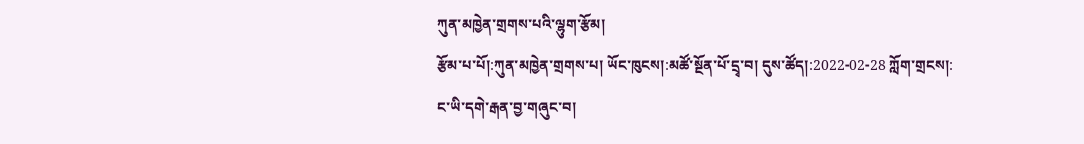ཀུན་མཁྱེན་གྲགས་པའི་ལྷུག་རྩོམ།
རྩོམ་པ་པོ།:ཀུན་མཁྱེན་གྲགས་པ། ཡོང་ཁུངས།:མཚོ་སྔོན་པོ་དྲྭ་བ། དུས་ཚོད།:2022-02-28 ཀློག་གྲངས།:
ང་ཡི་དགེ་རྒན་བྱ་གཞུང་བ།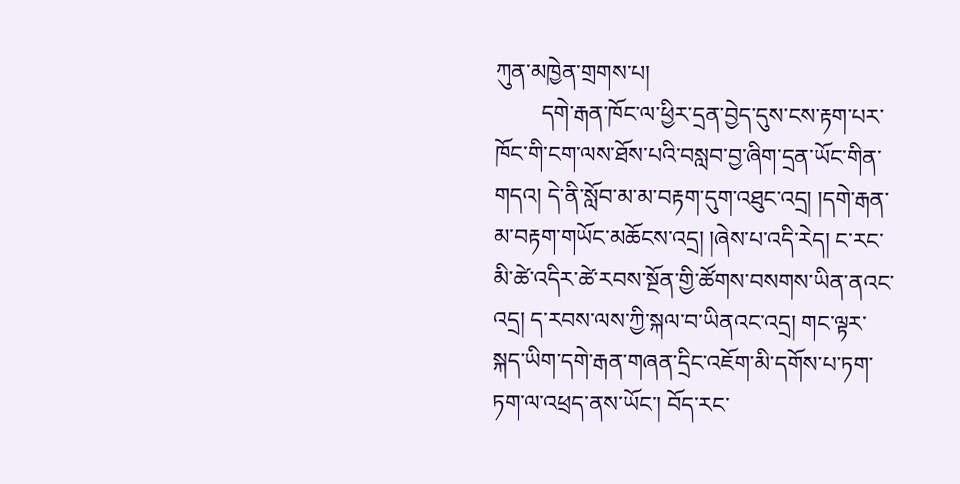ཀུན་མཁྱེན་གྲགས་པ།
        དགེ་རྒན་ཁོང་ལ་ཕྱིར་དྲན་བྱེད་དུས་ངས་རྟག་པར་ཁོང་གི་ངག་ལས་ཐོས་པའི་བསླབ་བྱ་ཞིག་དྲན་ཡོང་གིན་གདའ། དེ་ནི་སློབ་མ་མ་བརྟག་དུག་འཐུང་འདྲ། །དགེ་རྒན་མ་བརྟག་གཡོང་མཆོངས་འདྲ། །ཞེས་པ་འདི་རེད། ང་རང་མི་ཚེ་འདིར་ཚེ་རབས་སྔོན་གྱི་ཚོགས་བསགས་ཡིན་ནའང་འདྲ། ད་རབས་ལས་ཀྱི་སྐལ་བ་ཡིནའང་འདྲ། གང་ལྟར་སྐད་ཡིག་དགེ་རྒན་གཞན་དྲིང་འཇོག་མི་དགོས་པ་ཏག་ཏག་ལ་འཕྲད་ནས་ཡོང་། བོད་རང་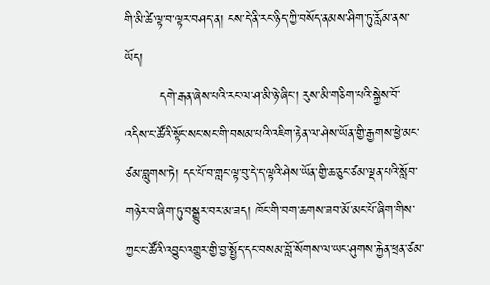གི་མི་ཚེ་ལྟ་བ་ལྟར་བཤད་ན། ངས་དེ་ནི་རང་ཉིད་ཀྱི་བསོད་ནམས་ཤིག་ཏུ་རློམ་ནས་ཡོད།
        དགེ་རྒན་ཞེས་པའི་རང་ལ་ཤ་མི་ཉེ་ཞིང་། རུས་མི་གཅིག་པའི་སྐྱེས་བོ་འདིས་ང་ཚོའི་སྟོང་སང་སང་གི་བསམ་པའི་འཇིག་རྟེན་ལ་ཤེས་ཡོན་གྱི་རྒྱགས་ཕྱེ་མང་ཙམ་བླུགས་ཏེ། དང་པོ་བ་གླང་ལྟ་བུ་དེ་ད་ལྟའི་ཤེས་ཡོན་གྱི་ཆ་ཅུང་ཙམ་ལྡན་པའི་སློབ་གཉེར་བ་ཞིག་ཏུ་བསྒྱུར་བར་མ་ཟད། ཁོང་གི་བག་ཆགས་ཟབ་མོ་མང་པོ་ཞིག་གིས་ཀྱང་ང་ཚོའི་འབྱུང་འགྱུར་གྱི་བྱ་སྤྱོད་དང་བསམ་བློ་སོགས་ལ་ཡང་ཤུགས་རྐྱེན་ཕྲན་ཙམ་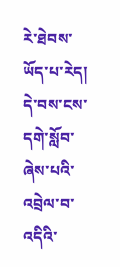རེ་ཐེབས་ཡོད་པ་རེད། དེ་བས་ངས་དགེ་སློབ་ཞེས་པའི་འབྲེལ་བ་འདིའི་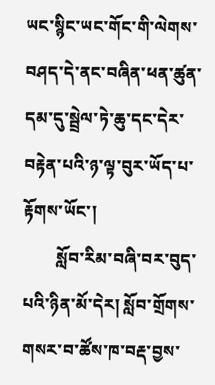ཡང་སྙིང་ཡང་གོང་གི་ལེགས་བཤད་དེ་ནང་བཞིན་ཕན་ཚུན་དམ་དུ་སྦྲེལ་ཏེ་ཆུ་དང་དེར་བརྟེན་པའི་ཉ་ལྟ་བུར་ཡོད་པ་རྟོགས་ཡོང་།
        སློབ་རིམ་བཞི་བར་བུད་པའི་ཉིན་མོ་དེར། སློབ་གྲོགས་གསར་བ་ཚོས་ཁ་བརྡ་བྱས་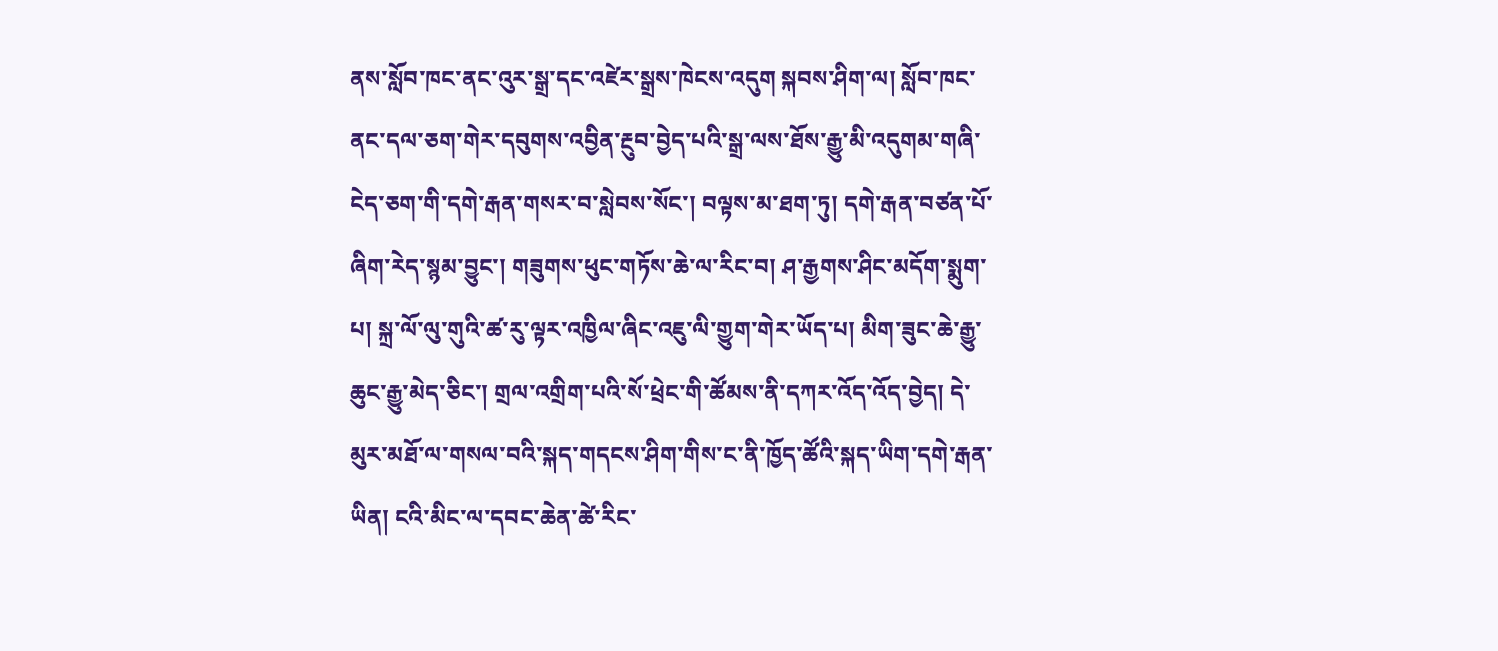ནས་སློབ་ཁང་ནང་འུར་སྒྲ་དང་འཛེར་སྒྲས་ཁེངས་འདུག སྐབས་ཤིག་ལ། སློབ་ཁང་ནང་དལ་ཅག་གེར་དབུགས་འབྱིན་རྔུབ་བྱེད་པའི་སྒྲ་ལས་ཐོས་རྒྱུ་མི་འདུགམ་གཞི་ངེད་ཅག་གི་དགེ་རྒན་གསར་བ་སླེབས་སོང་། བལྟས་མ་ཐག་ཏུ། དགེ་རྒན་བཙན་པོ་ཞིག་རེད་སྙམ་བྱུང་། གཟུགས་ཕུང་གཏོས་ཆེ་ལ་རིང་བ། ཤ་རྒྱགས་ཤིང་མདོག་སྨུག་པ། སྐྲ་ལོ་ལུ་གུའི་ཚ་རུ་ལྟར་འཁྱིལ་ཞིང་འཇུ་ལི་གྱུག་གེར་ཡོད་པ། མིག་ཟུང་ཆེ་རྒྱུ་ཆུང་རྒྱུ་མེད་ཅིང་། གྲལ་འགྲིག་པའི་སོ་ཕྲེང་གི་ཚོམས་ནི་དཀར་འོད་འོད་བྱེད། དེ་མུར་མཐོ་ལ་གསལ་བའི་སྐད་གདངས་ཤིག་གིས་ང་ནི་ཁྱོད་ཚོའི་སྐད་ཡིག་དགེ་རྒན་ཡིན། ངའི་མིང་ལ་དབང་ཆེན་ཚེ་རིང་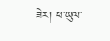ཟེར། ཕ་ཡུལ་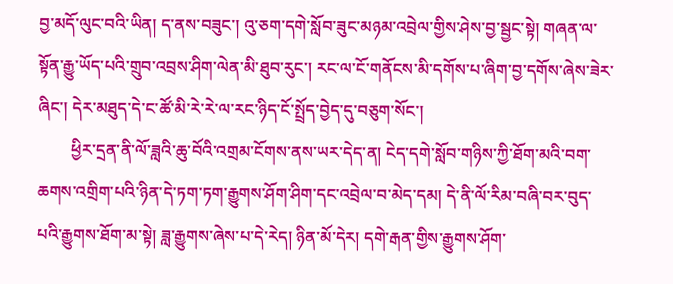བྱ་མདོ་ལུང་བའི་ཡིན། ད་ནས་བཟུང་། འུ་ཅག་དགེ་སློབ་ཟུང་མཉམ་འབྲེལ་གྱིས་ཤེས་བྱ་སྦྱང་སྟེ། གཞན་ལ་སྟོན་རྒྱུ་ཡོད་པའི་གྲུབ་འབྲས་ཤིག་ལེན་མི་ཐུབ་རུང་། རང་ལ་ངོ་གནོངས་མི་དགོས་པ་ཞིག་བྱ་དགོས་ཞེས་ཟེར་ཞིང་། དེར་མཐུད་དེ་ང་ཚོ་མི་རེ་རེ་ལ་རང་ཉིད་ངོ་སྤྲོད་བྱེད་དུ་བཅུག་སོང་།
        ཕྱིར་དྲན་ནི་ལོ་ཟླའི་ཆུ་བོའི་འགྲམ་ངོགས་ནས་ཡར་དེད་ན། ངེད་དགེ་སློབ་གཉིས་ཀྱི་ཐོག་མའི་བག་ཆགས་འགྲིག་པའི་ཉིན་དེ་ཏག་ཏག་རྒྱུགས་ཤོག་ཤིག་དང་འབྲེལ་བ་མེད་དམ། དེ་ནི་ལོ་རིམ་བཞི་བར་བུད་པའི་རྒྱུགས་ཐོག་མ་སྟེ། ཟླ་རྒྱུགས་ཞེས་པ་དེ་རེད། ཉིན་མོ་དེར། དགེ་རྒན་གྱིས་རྒྱུགས་ཤོག་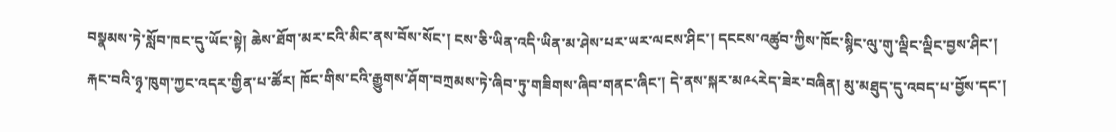བསྣམས་ཏེ་སློབ་ཁང་དུ་ཡོང་སྟེ། ཆེས་ཐོག་མར་ངའི་མིང་ནས་བོས་སོང་། ངས་ཅི་ཡིན་འདི་ཡིན་མ་ཤེས་པར་ཡར་ལངས་ཤིང་། དངངས་འཚུབ་ཀྱིས་ཁོང་སྙིང་ལུ་གུ་ལྡིང་ལྡིང་བྱས་ཤིང་། རྐང་བའི་ཉྭ་ཁུག་ཀྱང་འདར་གྱིན་པ་ཚོར། ཁོང་གིས་ངའི་རྒྱུགས་ཤོག་བཀྲམས་ཏེ་ཞིབ་ཏུ་གཟིགས་ཞིབ་གནང་ཞིང་། དེ་ནས་སྐར་མ༩༨རེད་ཟེར་བཞིན། མུ་མཐུད་དུ་འབད་པ་བྱོས་དང་།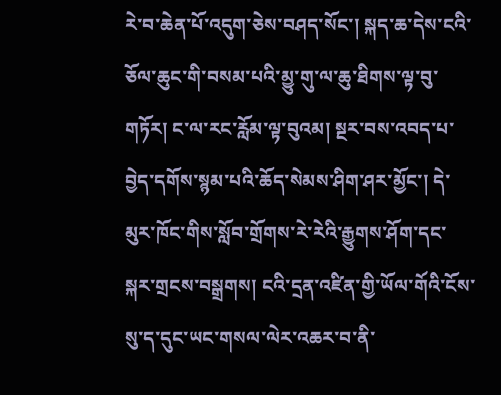རེ་བ་ཆེན་པོ་འདུག་ཅེས་བཤད་སོང་། སྐད་ཆ་དེས་ངའི་ཅོལ་ཆུང་གི་བསམ་པའི་མྱུ་གུ་ལ་ཆུ་ཐིགས་ལྟ་བུ་གཏོར། ང་ལ་རང་རློམ་ལྟ་བུའམ། སྔར་བས་འབད་པ་བྱེད་དགོས་སྙམ་པའི་ཆོད་སེམས་ཤིག་ཤར་མྱོང་། དེ་མུར་ཁོང་གིས་སློབ་གྲོགས་རེ་རེའི་རྒྱུགས་ཤོག་དང་སྐར་གྲངས་བསྒྲགས། ངའི་དྲན་འཛིན་གྱི་ཡོལ་གོའི་ངོས་སུ་ད་དུང་ཡང་གསལ་ལེར་འཆར་བ་ནི་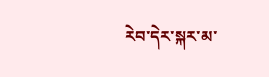རེབ་དེར་སྐར་མ་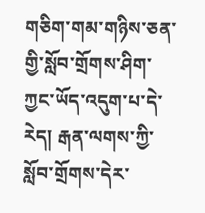གཅིག་གམ་གཉིས་ཅན་གྱི་སློབ་གྲོགས་ཤིག་ཀྱང་ཡོད་འདུག་པ་དེ་རེད། རྒན་ལགས་ཀྱི་སློབ་གྲོགས་དེར་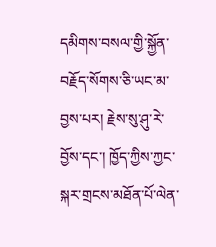དམིགས་བསལ་གྱི་སྐྱོན་བརྗོད་སོགས་ཅི་ཡང་མ་བྱས་པར། རྗེས་སུ་ཤུ་རེ་བྱོས་དང་། ཁྱོད་ཀྱིས་ཀྱང་སྐར་གྲངས་མཐོན་པོ་ལེན་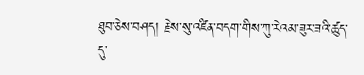ཐུབ་ཅེས་བཤད། རྗེས་སུ་འཛིན་བདག་གིས་ཀུ་རེའམ་ཟུར་ཟའི་ཚུད་དུ་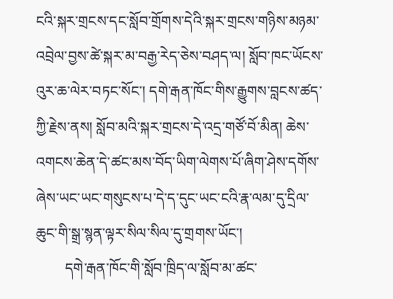ངའི་སྐར་གྲངས་དང་སློབ་གྲོགས་དེའི་སྐར་གྲངས་གཉིས་མཉམ་འབྲེལ་བྱས་ཚེ་སྐར་མ་བརྒྱ་རེད་ཅེས་བཤད་ལ། སློབ་ཁང་ཡོངས་འུར་ཆ་ལེར་བཏང་སོང་། དགེ་རྒན་ཁོང་གིས་རྒྱུགས་བླངས་ཚད་ཀྱི་རྗེས་ནས། སློབ་མའི་སྐར་གྲངས་དེ་འདྲ་གཙོ་བོ་མིན། ཆེས་འགངས་ཆེན་དེ་ཚང་མས་བོད་ཡིག་ལེགས་པོ་ཞིག་ཤེས་དགོས་ཞེས་ཡང་ཡང་གསུངས་པ་དེ་ད་དུང་ཡང་ངའི་རྣ་ལམ་དུ་དྲིལ་ཆུང་གི་སྒྲ་སྙན་ལྟར་སིལ་སིལ་དུ་གྲགས་ཡོང་།
        དགེ་རྒན་ཁོང་གི་སློབ་ཁྲིད་ལ་སློབ་མ་ཚང་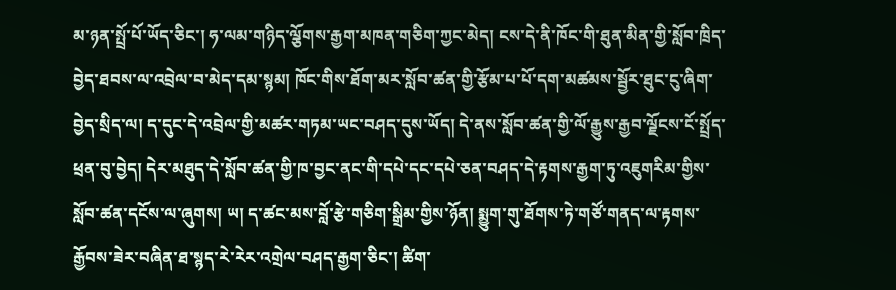མ་ཉན་སྤྲོ་པོ་ཡོད་ཅིང་། ཧ་ལམ་གཉིད་ལྕོགས་རྒྱག་མཁན་གཅིག་ཀྱང་མེད། ངས་དེ་ནི་ཁོང་གི་ཐུན་མིན་གྱི་སློབ་ཁྲིད་བྱེད་ཐབས་ལ་འབྲེལ་བ་མེད་དམ་སྙམ། ཁོང་གིས་ཐོག་མར་སློབ་ཚན་གྱི་རྩོམ་པ་པོ་དག་མཚམས་སྦྱོར་ཐུང་ངུ་ཞིག་བྱེད་སྲིད་ལ། ད་དུང་དེ་འབྲེལ་གྱི་མཚར་གཏམ་ཡང་བཤད་དུས་ཡོད། དེ་ནས་སློབ་ཚན་གྱི་ལོ་རྒྱུས་རྒྱབ་ལྗོངས་ངོ་སྤྲོད་ཕྲན་བུ་བྱེད། དེར་མཐུད་དེ་སློབ་ཚན་གྱི་ཁ་བྱང་ནང་གི་དཔེ་དང་དཔེ་ཅན་བཤད་དེ་རྟགས་རྒྱག་ཏུ་འཇུགརིམ་གྱིས་སློབ་ཚན་དངོས་ལ་ཞུགས། ཡ། ད་ཚང་མས་བློ་རྩེ་གཅིག་སྒྲིམ་གྱིས་ཉོན། སྨྱུག་གུ་ཐོགས་ཏེ་གཙོ་གནད་ལ་རྟགས་རྒྱོབས་ཟེར་བཞིན་ཐ་སྙད་རེ་རེར་འགྲེལ་བཤད་རྒྱག་ཅིང་། ཚིག་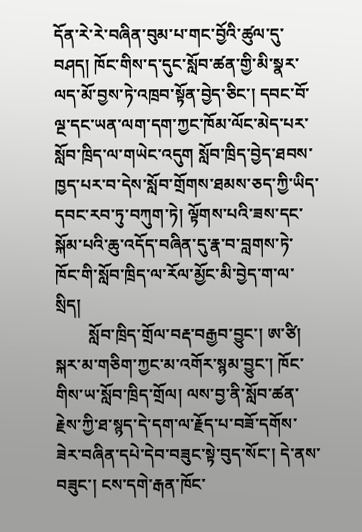དོན་རེ་རེ་བཞིན་བུམ་པ་གང་བྱོའི་ཚུལ་དུ་བཤད། ཁོང་གིས་ད་དུང་སློབ་ཚན་གྱི་མི་སྣར་ལད་མོ་བྱས་ཏེ་འཁྲབ་སྟོན་བྱེད་ཅིང་། དབང་བོ་ལྔ་དང་ཡན་ལག་དག་ཀྱང་ཁོམ་ལོང་མེད་པར་སློབ་ཁྲིད་ལ་གཡེང་འདུག སློབ་ཁྲིད་བྱེད་ཐབས་ཁྱད་པར་བ་དེས་སློབ་གྲོགས་ཐམས་ཅད་ཀྱི་ཡིད་དབང་རབ་ཏུ་བཀུག་ཏེ། ལྟོགས་པའི་ཟས་དང་སྐོམ་པའི་ཆུ་འདོད་བཞིན་དུ་རྣ་བ་བླགས་ཏེ་ཁོང་གི་སློབ་ཁྲིད་ལ་རོལ་མྱོང་མི་བྱེད་ག་ལ་སྲིད།
        སློབ་ཁྲིད་གྲོལ་བརྡ་བརྒྱབ་བྱུང་། ཨ་ཙི། སྐར་མ་གཅིག་ཀྱང་མ་འགོར་སྙམ་བྱུང་། ཁོང་གིས་ཡ་སློབ་ཁྲིད་གྲོལ། ལས་བྱ་ནི་སློབ་ཚན་རྗེས་ཀྱི་ཐ་སྙད་དེ་དག་ལ་རྗོད་པ་བཟོ་དགོས་ཟེར་བཞིན་དཔེ་དེབ་བཟུང་སྟེ་བུད་སོང་། དེ་ནས་བཟུང་། ངས་དགེ་རྒན་ཁོང་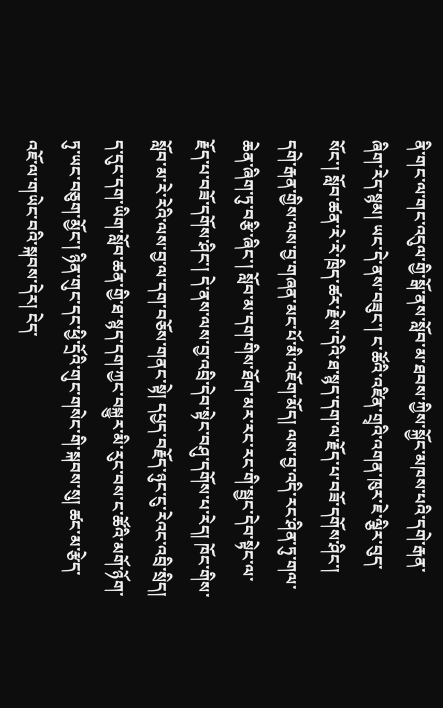ནི་གང་ལ་གང་འདུལ་གྱི་སྒོ་ནས་སློབ་མ་ཐབས་ཀྱིས་སྐྱོང་མཁས་པའི་དགེ་རྒན་ཞིག་རེད་སྙམ། ཡང་དེ་ནས་བཟུང་། ང་ཚོའི་འཛིན་གྲྭའི་འགན་ཁུར་ཇེ་ལྕིར་བུད་སོང་། སློབ་ཚན་རེ་རེ་ཁྲིད་ཚར་རྗེས་དེའི་ཐ་སྙད་དག་ལ་རྗོད་པ་བཟོ་དགོས་ཤིང་། དགེ་རྒན་གྱིས་ལས་བྱ་གཞན་མང་པོ་མི་འཇོག་མོད། ལས་བྱ་འདི་རང་ཤིན་ཏུ་གལ་ཆེན་ཞིག་ཏུ་བརྩི་ཞིང་། སློབ་མ་དག་གིས་ཐོག་མར་རང་རང་གི་སྦྱང་དེབ་སྟེང་ལ་རྗོད་པ་བཟོ་དགོས་ཤིང་། དེ་ནས་ལས་བྱ་འབྲི་དེབ་སྟེང་བཤུ་དགོས་པ་རེད། ཁོང་གིས་སློབ་མ་རེ་རེའི་ལས་བྱ་ལ་དག་བཅོས་གནང་སྟེ། དཔྱད་བརྗོད་ཉུང་ངུ་རེའང་འབྲི་སྲིད། ད་དུང་དག་ཡིག་སློབ་ཚན་གྱི་ཐ་སྙད་དག་ཀྱང་བསྐྱུར་མི་རུང་བས་ང་ཚོའི་མགོ་ཉོག་ཏུ་ཡང་བཅུག་མྱོང་། ཉིན་གུང་དང་ཕྱི་དྲོའི་གུང་གསེང་གི་སྐབས་སུ། ཚང་མ་རྩེད་འཇོ་ལ་གཡེང་བའི་སྐབས་དེར། ངེད་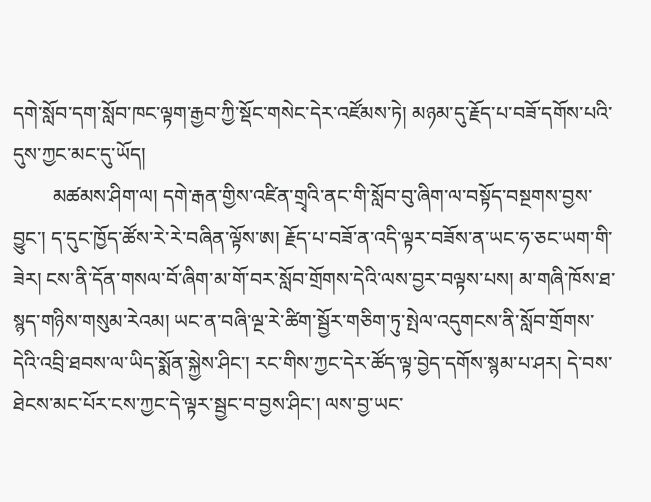དགེ་སློབ་དག་སློབ་ཁང་ལྟག་རྒྱབ་ཀྱི་སྡོང་གསེང་དེར་འཛོམས་ཏེ། མཉམ་དུ་རྗོད་པ་བཟོ་དགོས་པའི་དུས་ཀྱང་མང་དུ་ཡོད།
        མཚམས་ཤིག་ལ། དགེ་རྒན་གྱིས་འཛིན་གྲྭའི་ནང་གི་སློབ་བུ་ཞིག་ལ་བསྟོད་བསྔགས་བྱས་བྱུང་། ད་དུང་ཁྱོད་ཚོས་རེ་རེ་བཞིན་ལྟོས་ཨ། རྗོད་པ་བཟོ་ན་འདི་ལྟར་བཟོས་ན་ཡང་ཧ་ཅང་ཡག་གི་ཟེར། ངས་ནི་དོན་གསལ་བོ་ཞིག་མ་གོ་བར་སློབ་གྲོགས་དེའི་ལས་བྱར་བལྟས་པས། མ་གཞི་ཁོས་ཐ་སྙད་གཉིས་གསུམ་རེའམ། ཡང་ན་བཞི་ལྔ་རེ་ཚིག་སྦྱོར་གཅིག་ཏུ་སྤེལ་འདུགངས་ནི་སློབ་གྲོགས་དེའི་འབྲི་ཐབས་ལ་ཡིད་སྨོན་སྐྱེས་ཤིང་། རང་གིས་ཀྱང་དེར་ཚོད་ལྟ་བྱེད་དགོས་སྙམ་པ་ཤར། དེ་བས་ཐེངས་མང་པོར་ངས་ཀྱང་དེ་ལྟར་སྦྱང་བ་བྱས་ཤིང་། ལས་བྱ་ཡང་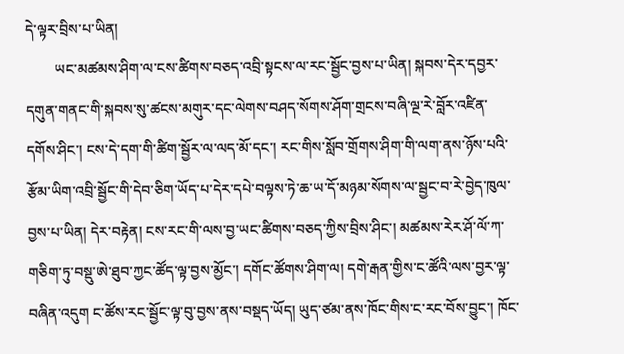དེ་ལྟར་བྲིས་པ་ཡིན།
        ཡང་མཚམས་ཤིག་ལ་ངས་ཚིགས་བཅད་འབྲི་སྟངས་ལ་རང་སྦྱོང་བྱས་པ་ཡིན། སྐབས་དེར་དབྱར་དགུན་གནང་གི་སྐབས་སུ་ཚངས་མགུར་དང་ལེགས་བཤད་སོགས་ཤོག་གྲངས་བཞི་ལྔ་རེ་བློར་འཛིན་དགོས་ཤིང་། ངས་དེ་དག་གི་ཚིག་སྦྱོར་ལ་ལད་མོ་དང་། རང་གིས་སློབ་གྲོགས་ཤིག་གི་ལག་ནས་ཉོས་པའི་རྩོམ་ཡིག་འབྲི་སྦྱོང་གི་དེབ་ཅིག་ཡོད་པ་དེར་དཔེ་བལྟས་ཏེ་ཆ་ཡ་དོ་མཉམ་སོགས་ལ་སྦྱང་བ་རེ་བྱེད་ཁུལ་བྱས་པ་ཡིན། དེར་བརྟེན། ངས་རང་གི་ལས་བྱ་ཡང་ཚིགས་བཅད་ཀྱིས་བྲིས་ཤིང་། མཚམས་རེར་ཤོ་ལོ་ཀ་གཅིག་ཏུ་བསྡུ་ཨེ་ཐུབ་ཀྱང་ཚོད་ལྟ་བྱས་མྱོང་། དགོང་ཚོགས་ཤིག་ལ། དགེ་རྒན་གྱིས་ང་ཚོའི་ལས་བྱར་ལྟ་བཞིན་འདུག ང་ཚོས་རང་སྦྱོང་ལྟ་བུ་བྱས་ནས་བསྡད་ཡོད། ཡུད་ཙམ་ནས་ཁོང་གིས་ང་རང་བོས་བྱུང་། ཁོང་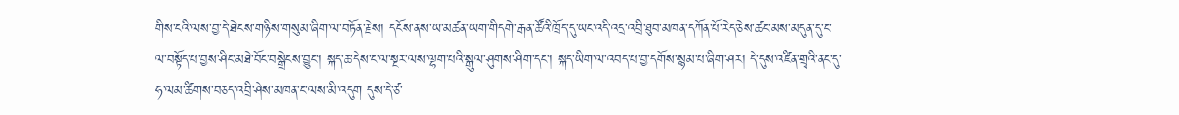གིས་ངའི་ལས་བྱ་དེ་ཐེངས་གཉིས་གསུམ་ཞིག་ལ་བཏོན་རྗེས། དངོས་ནས་ཡ་མཚན་ཡག་གིདགེ་རྒན་ཚོའི་ཁྲོད་དུ་ཡང་འདི་འདྲ་འབྲི་ཐུབ་མཁན་དཀོན་པོ་རེད་ཅེས་ཚང་མས་མདུན་དུ་ང་ལ་བསྟོད་པ་བྱས་ཤིང་མཐེ་བོང་བསྒྲེངས་བྱུང་། སྐད་ཆ་དེས་ང་ལ་སྔར་ལས་ལྷག་པའི་སྒུལ་ཤུགས་ཤིག་དང་། སྐད་ཡིག་ལ་འབད་པ་བྱ་དགོས་སྙམ་པ་ཞིག་ཤར། དེ་དུས་འཛིན་གྲྭའི་ནང་དུ་ཧ་ལམ་ཚིགས་བཅད་འབྲི་ཤེས་མཁན་ང་ལས་མི་འདུག དུས་དེ་ཙ་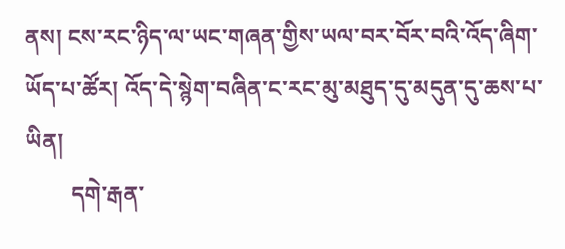ནས། ངས་རང་ཉིད་ལ་ཡང་གཞན་གྱིས་ཡལ་བར་བོར་བའི་འོད་ཞིག་ཡོད་པ་ཚོར། འོད་དེ་སྙེག་བཞིན་ང་རང་མུ་མཐུད་དུ་མདུན་དུ་ཆས་པ་ཡིན།
        དགེ་རྒན་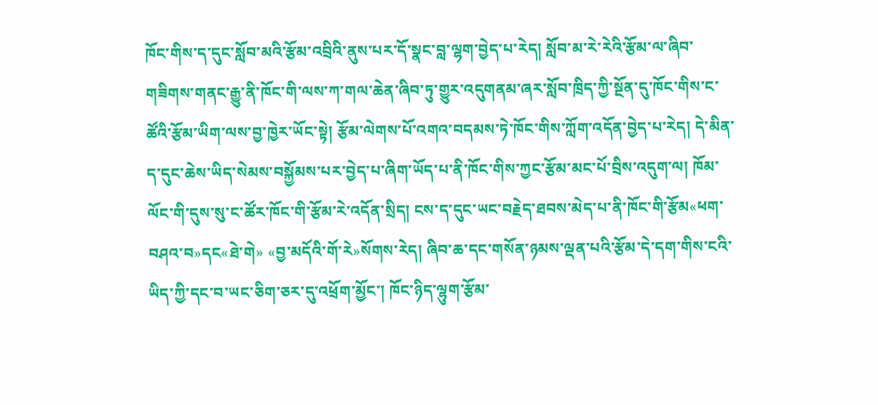ཁོང་གིས་ད་དུང་སློབ་མའི་རྩོམ་འབྲིའི་ནུས་པར་དོ་སྣང་བླ་ལྷག་བྱེད་པ་རེད། སློབ་མ་རེ་རེའི་རྩོམ་ལ་ཞིབ་གཟིགས་གནང་རྒྱུ་ནི་ཁོང་གི་ལས་ཀ་གལ་ཆེན་ཞིབ་ཏུ་གྱུར་འདུགནམ་ཞར་སློབ་ཁྲིད་ཀྱི་སྔོན་དུ་ཁོང་གིས་ང་ཚོའི་རྩོམ་ཡིག་ལས་བྱ་ཁྱེར་ཡོང་སྟེ། རྩོམ་ལེགས་པོ་འགའ་བདམས་ཏེ་ཁོང་གིས་ཀློག་འདོན་བྱེད་པ་རེད། དེ་མིན་ད་དུང་ཆེས་ཡིད་སེམས་བསྐྱོམས་པར་བྱེད་པ་ཞིག་ཡོད་པ་ནི་ཁོང་གིས་ཀྱང་རྩོམ་མང་པོ་བྲིས་འདུག་ལ། ཁོམ་ལོང་གི་དུས་སུ་ང་ཚོར་ཁོང་གི་རྩོམ་རེ་འདོན་སྲིད། ངས་ད་དུང་ཡང་བརྗེད་ཐབས་མེད་པ་ནི་ཁོང་གི་རྩོམ«ཕག་བཤའ་བ»དང«ཐེ་གེ» «བྱ་མདོའི་གོ་རེ»སོགས་རེད། ཞིབ་ཆ་དང་གསོན་ཉམས་ལྡན་པའི་རྩོམ་དེ་དག་གིས་ངའི་ཡིད་ཀྱི་དང་བ་ཡང་ཅིག་ཅར་དུ་འཕྲོག་མྱོང་། ཁོང་ཉིད་ལྷུག་རྩོམ་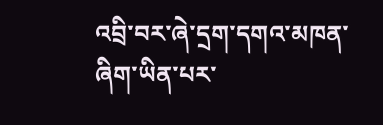འབྲི་བར་ཞེ་དྲག་དགའ་མཁན་ཞིག་ཡིན་པར་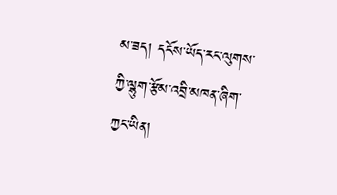མ་ཟད། དངོས་ཡོད་རང་ལུགས་ཀྱི་ལྷུག་རྩོམ་འབྲི་མཁན་ཞིག་ཀྱང་ཡིན།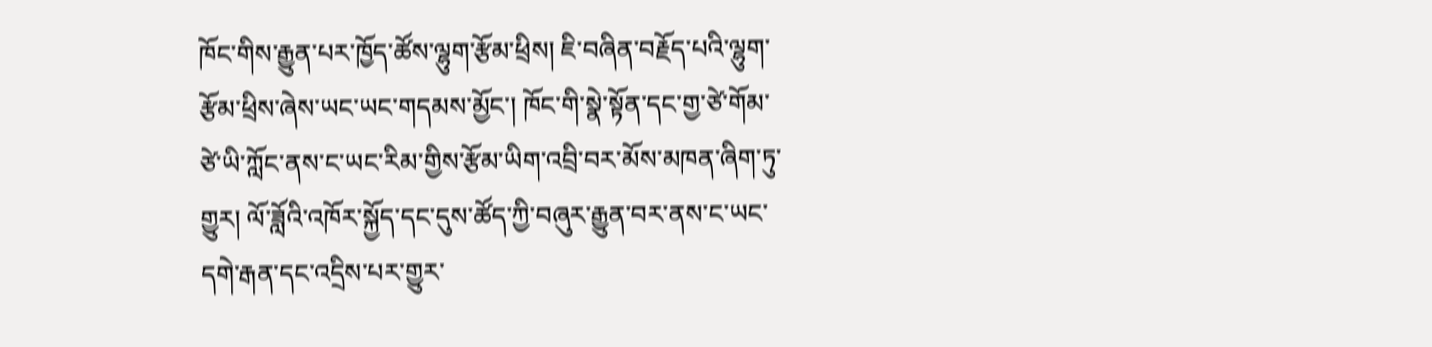ཁོང་གིས་རྒྱུན་པར་ཁྱོད་ཚོས་ལྷུག་རྩོམ་ཕྲིས། ཇི་བཞིན་བརྗོད་པའི་ལྷུག་རྩོམ་ཕྲིས་ཞེས་ཡང་ཡང་གདམས་མྱོང་། ཁོང་གི་སྣེ་སྟོན་དང་གྱ་ཙེ་གོམ་ཙེ་ཡི་ཀློང་ནས་ང་ཡང་རིམ་གྱིས་རྩོམ་ཡིག་འབྲི་བར་མོས་མཁན་ཞིག་ཏུ་གྱུར། ལོ་ཟློའི་འཁོར་སྐྱོད་དང་དུས་ཚོད་ཀྱི་བཞུར་རྒྱུན་བར་ནས་ང་ཡང་དགེ་རྒན་དང་འདྲིས་པར་གྱུར་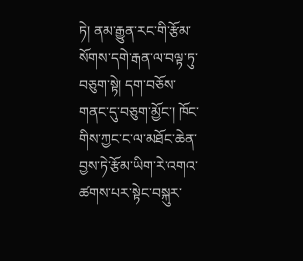ཏེ། ནམ་རྒྱུན་རང་གི་རྩོམ་སོགས་དགེ་རྒན་ལ་བལྟ་ཏུ་བཅུག་སྟེ། དག་བཅོས་གནང་དུ་བཅུག་མྱོང་། ཁོང་གིས་ཀྱང་ང་ལ་མཐོང་ཆེན་བྱས་ཏེ་རྩོམ་ཡིག་རེ་འགའ་ཚགས་པར་སྟེང་བསྐུར་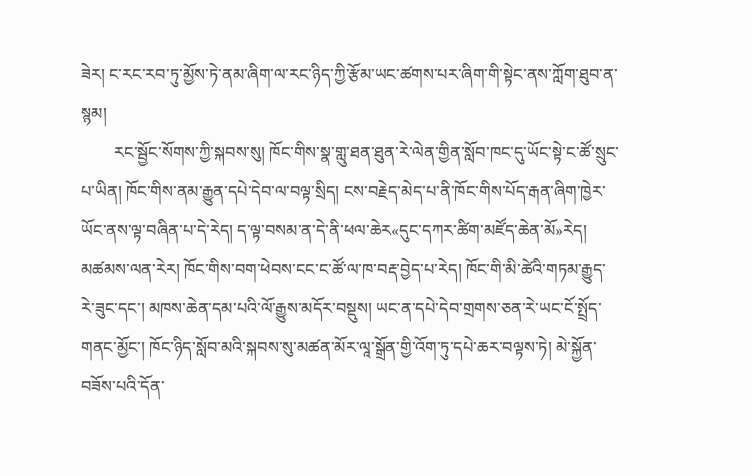ཟེར། ང་རང་རབ་ཏུ་མྱོས་ཏེ་ནམ་ཞིག་ལ་རང་ཉིད་ཀྱི་རྩོམ་ཡང་ཚགས་པར་ཞིག་གི་སྟེང་ནས་ཀློག་ཐུབ་ན་སྙམ།
        རང་སྦྱོང་སོགས་ཀྱི་སྐབས་སུ། ཁོང་གིས་སྣ་གླུ་ཐན་ཐུན་རེ་ལེན་གྱིན་སློབ་ཁང་དུ་ཡོང་སྟེ་ང་ཚོ་སྲུང་པ་ཡིན། ཁོང་གིས་ནམ་རྒྱུན་དཔེ་དེབ་ལ་བལྟ་སྲིད། ངས་བརྗེད་མེད་པ་ནི་ཁོང་གིས་པོད་རྒན་ཞིག་ཁྱེར་ཡོང་ནས་ལྟ་བཞིན་པ་དེ་རེད། ད་ལྟ་བསམ་ན་དེ་ནི་ཕལ་ཆེར«དུང་དཀར་ཚིག་མཛོད་ཆེན་མོ»རེད། མཚམས་ལན་རེར། ཁོང་གིས་བག་ཕེབས་ངང་ང་ཚོ་ལ་ཁ་བརྡ་བྱེད་པ་རེད། ཁོང་གི་མི་ཚེའི་གཏམ་རྒྱུད་རེ་ཟུང་དང་། མཁས་ཆེན་དམ་པའི་ལོ་རྒྱུས་མདོར་བསྡུས། ཡང་ན་དཔེ་དེབ་གྲགས་ཅན་རེ་ཡང་ངོ་སྤྲོད་གནང་མྱོང་། ཁོང་ཉིད་སློབ་མའི་སྐབས་སུ་མཚན་མོར་ལཱ་སྒྲོན་གྱི་འོག་ཏུ་དཔེ་ཆར་བལྟས་ཏེ། མེ་སྐྱོན་བཟོས་པའི་དོན་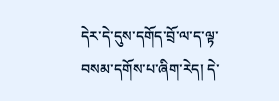དེར་དེ་དུས་དགོད་བྲོ་ལ་ད་ལྟ་བསམ་དགོས་པ་ཞིག་རེད། དེ་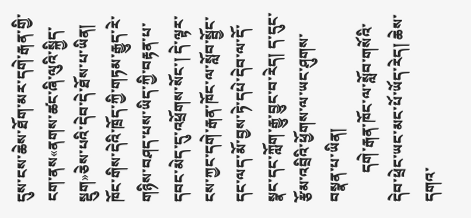དུས་ངས་ཆེས་ཐོག་མར་དགེ་རྒན་གྱི་ངག་ནས«ནགས་ཚང་ཞི་ལུའི་སྐྱིད་སྡུག»ཅེས་པའི་དེབ་དེ་ཐོས་པ་ཡིན། ཁོང་གིས་དེའི་ཁྲོད་ཀྱི་གཏམ་རྒྱུད་རེ་གཉིས་བཤད་པས་ཡིད་ཀྱི་བརྟན་པ་དབང་མེད་དུ་འཕྲོགས་སོང་། དེ་ལྟར་ངས་ཀྱང་དགེ་རྒན་ཁོང་ལ་སློབ་སྦྱོང་དང་ལད་མོ་བྱས་ཏེ་དཔེ་དེབ་ལ་དོ་སྣང་དང་ཀློག་རྒྱུ་བྱུང་བ་རེད། ད་དུང་རྩོམ་འབྲིའི་ཕྱོགས་ལ་ཡང་ཤུགས་བསྣན་པ་ཡིན།
        དགེ་རྒན་ཁོང་ལ་སློབ་གསོའི་དེབ་ཕྲེང་ཡང་མང་པོ་ཡོད་རེད། ཆེས་དགའ་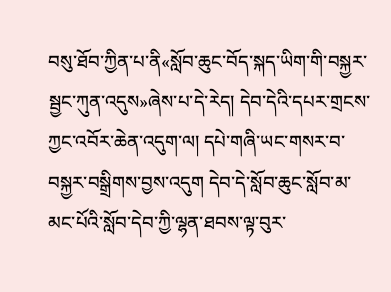བསུ་ཐོབ་ཀྱིན་པ་ནི«སློབ་ཆུང་བོད་སྐད་ཡིག་གི་བསྐྱར་སྦྱང་ཀུན་འདུས»ཞེས་པ་དེ་རེད། དེབ་དེའི་དཔར་གྲངས་ཀྱང་འབོར་ཆེན་འདུག་ལ། དཔེ་གཞི་ཡང་གསར་བ་བསྐྱར་བསྒྲིགས་བྱས་འདུག དེབ་དེ་སློབ་ཆུང་སློབ་མ་མང་པོའི་སློབ་དེབ་ཀྱི་ལྷན་ཐབས་ལྟ་བུར་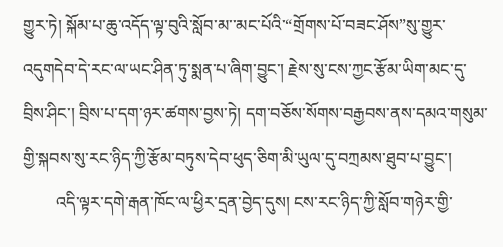གྱུར་ཏེ། སྐོམ་པ་ཆུ་འདོད་ལྟ་བུའི་སློབ་མ་་མང་པོའི་“གྲོགས་པོ་བཟང་ཤོས”སུ་གྱུར་འདུགདེབ་དེ་རང་ལ་ཡང་ཤིན་ཏུ་སྨན་པ་ཞིག་བྱུང་། རྗེས་སུ་ངས་ཀྱང་རྩོམ་ཡིག་མང་དུ་བྲིས་ཤིང་། བྲིས་པ་དག་ཉར་ཚགས་བྱས་ཏེ། དག་བཅོས་སོགས་བརྒྱབས་ནས་དམའ་གསུམ་གྱི་སྐབས་སུ་རང་ཉིད་ཀྱི་རྩོམ་བཏུས་དེབ་ཕུད་ཅིག་མི་ཡུལ་དུ་བཀྲམས་ཐུབ་པ་བྱུང་།
        འདི་ལྟར་དགེ་རྒན་ཁོང་ལ་ཕྱིར་དྲན་བྱེད་དུས། ངས་རང་ཉིད་ཀྱི་སློབ་གཉེར་གྱི་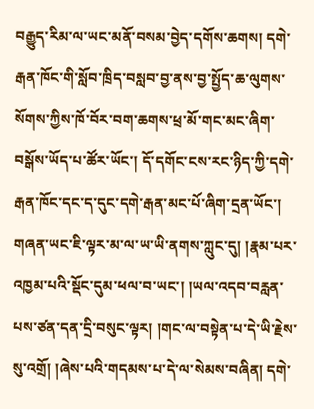བརྒྱུད་རིམ་ལ་ཡང་མནོ་བསམ་བྱེད་དགོས་ཆགས། དགེ་རྒན་ཁོང་གི་སློབ་ཁྲིད་བསླབ་བྱ་ནས་བྱ་སྤྱོད་ཆ་ལུགས་སོགས་ཀྱིས་ཁོ་བོར་བག་ཆགས་ཕྲ་མོ་གང་མང་ཞིག་བསྒོས་ཡོད་པ་ཚོར་ཡོང་། དོ་དགོང་ངས་རང་ཉིད་ཀྱི་དགེ་རྒན་ཁོང་དང་ད་དུང་དགེ་རྒན་མང་པོ་ཞིག་དྲན་ཡོང་། གཞན་ཡང་ཇི་ལྟར་མ་ལ་ཡ་ཡི་ནགས་ཀླུང་དུ། །རྣམ་པར་འཁྱམ་པའི་སྡོང་དུམ་ཕལ་བ་ཡང་། །ཡལ་འདབ་བརླན་པས་ཙན་དན་དྲི་བསུང་ལྟར། །གང་ལ་བསྟེན་པ་དེ་ཡི་རྗེས་སུ་འགྲོ། །ཞེས་པའི་གདམས་པ་དེ་ལ་སེམས་བཞིན། དགེ་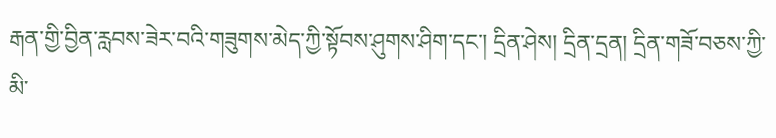རྒན་གྱི་བྱིན་རླབས་ཟེར་བའི་གཟུགས་མེད་ཀྱི་སྟོབས་ཤུགས་ཤིག་དང་། དྲིན་ཤེས། དྲིན་དྲན། དྲིན་གཟོ་བཅས་ཀྱི་མི་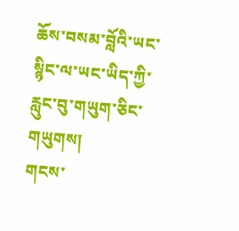ཆོས་བསམ་བློའི་ཡང་སྙིང་ལ་ཡང་ཡིད་ཀྱི་རླུང་བུ་གཡུག་ཅིང་གཡུགས།
གངས་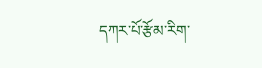དཀར་པོ་རྩོམ་རིག་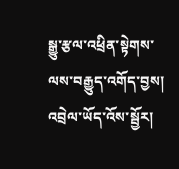སྒྱུ་རྩལ་འཕྲིན་སྟེགས་ལས་བརྒྱུད་འགོད་བྱས།
འབྲེལ་ཡོད་འོས་སྦྱོར།